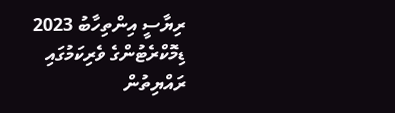ރިޔާސީ އިންތިހާބު 2023
ޑިމޮކްރެޓުންގެ ވެރިކަމުގައި ރައްޔިތުން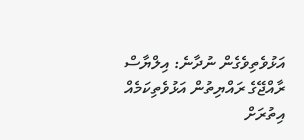އަޅުވެތިވެގެން ނުދާނެ: އިލްޔާސް
ރާއްޖޭގެ ރައްޔިތުން އަޅުވެތިކަމެއް އިތުރަށް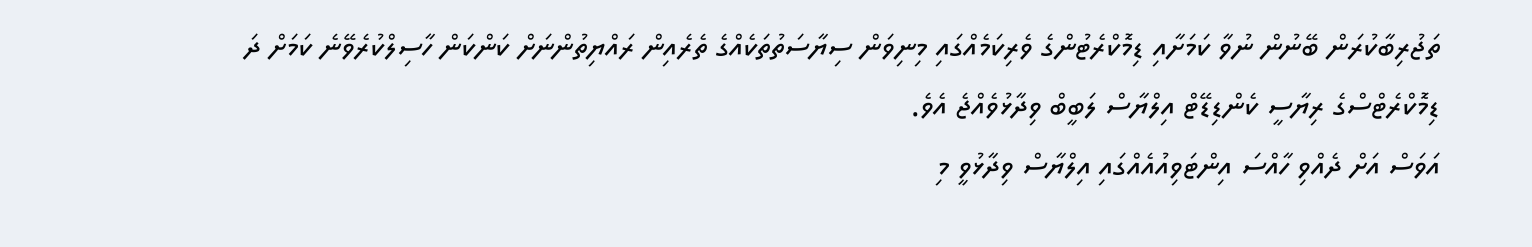ތަޖުރިބާކުރަން ބޭނުން ނުވާ ކަމަށާއި ޑިމޮކްރެޓުންގެ ވެރިކަމެއްގައި މިނިވަން ސިޔާސަތުތަކެއްގެ ތެރެއިން ރައްޔިތުންނަށް ކަންކަން ހާސިލްކުރެވޭނެ ކަމަށް ދަ ޑިމޮކްރެޓްސްގެ ރިޔާސީ ކެންޑިޑޭޓް އިލްޔާސް ލަބީބް ވިދާޅުވެއްޖެ އެވެ.
އަވަސް އަށް ދެއްވި ހާއްސަ އިންޓަވިއުއެއްގައި އިލްޔާސް ވިދާޅުވީ މި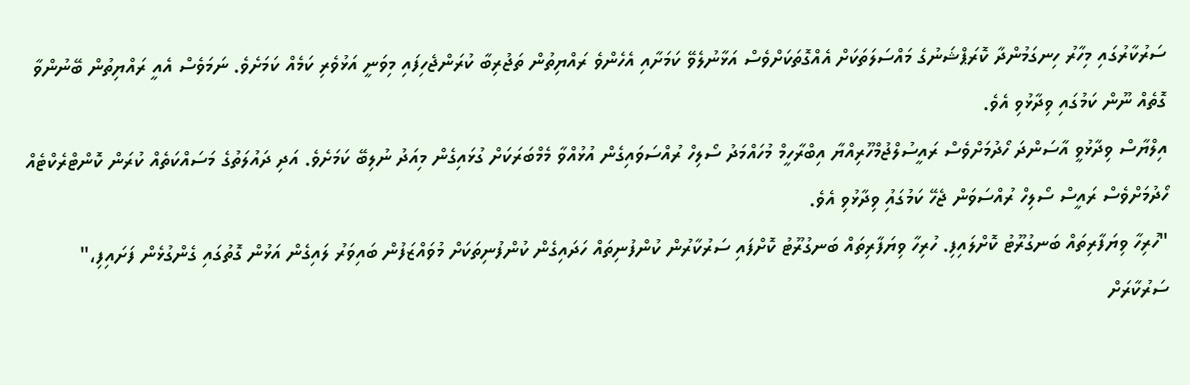ސަރުކާރުގައި މިހާރު ހިނގަމުންދާ ކޮރަޕްޝަނުގެ މައްސަލަތަކަށް އެއްގޮތަކަށްވެސް އަޅާނުލެވޭ ކަމަށާއި އެހެންވެ ރައްޔިތުން ތަޖުރިބާ ކުރަންޖެހިފައި މިވަނީ އަޅުވެރި ކަމެއް ކަމަށެވެ. ނަމަވެސް އެއީ ރައްޔިތުން ބޭނުންވާ ގޮތެއް ނޫން ކަމުގައި ވިދާޅުވި އެވެ.
އިލްޔާސް ވިދާޅުވީ އާސަންދަ ހޯދުމަށްވެސް ރައީސުލްޖުމްހޫރިއްޔާ އިބްރާހީމް މުހައްމަދު ސޯލިހް ރުއްސަވައިގެން އުޅުއްވާ މެމްބަރަކަށް ގުޅައިގެން މިއަދު ނުލިބޭ ކަމަށެވެ. އަދި ދައުލަތުގެ މަސައްކަތެއް ކުރަން ކޮންޓްރެކްޓެއް ހޯދުމަށްވެސް ރައީސް ސޯލިހް ރުއްސަވަން ޖެހޭ ކަމުގައުި ވިދާޅުވި އެވެ.
"ހުރިހާ ވިޔަފާރިތައް ބަނގުރޫޓު ކޮށްލައިފި. ހުރިހާ ވިޔަފާރިތައް ބަނގުރޫޓު ކޮށްފައި ސަރުކާރުން ކުންފުނިތައް ހަދައިގެން ކުންފުނިތަކަށް މުވައްޒަފުން ބައިވަރު ލައިގެން އަޅުން ގޮތުގައި ގެންގުޅެން ފަށައިފި،" ސަރުކާރަށް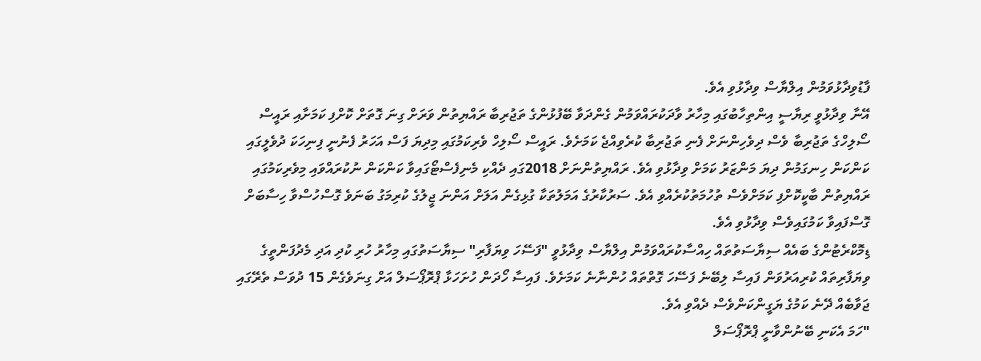ފާޑުވިދާޅުވަމުން އިލްޔާސް ވިދާޅުވި އެވެ.
އޭނާ ވިދާޅުވީ ރިޔާސީ އިންތިހާބުގައި މިހާރު ވާދަކުރައްވަމުން ގެންދަވާ ބޭފުޅުންގެ ތަޖުރިބާ ރައްޔިތުން ވަރަށް ގިނަ ގޮތަށް ކޮށްފި ކަމަށާއި ރައީސް ސޯލިހްގެ ތަޖުރިބާ ވެސް ދިވެހިންނަށް ފެނި ތަޖުރިބާ ކުރެވިއްޖެ ކަމަށެވެ. ރައީސް ސޯލިހް ވެރިކަމުގައި މިދިޔަ ފަސް އަހަރު ފެނުނީ ފިނިހަކަ ދުވެލީގައި ކަންކަން ހިނގަމުން ދިޔަ މަންޒަރު ކަމަށް ވިދާޅުވި އެވެ. ރައްޔިތުންނަށް 2018ގައި ދެއްކި މެނިފެސްޓޯގައިވާ ކަންކަން ނުކުރައްވައި މިވެރިކަމުގައި ރައްޔިތުން ބާކީކޮށްފި ކަމަށްވެސް ތުހުމަތުކުރެއްވި އެވެ. ސަރުކާރުގެ އަމަލުތަކާ ގުޅިގެން އަލަށް އަންނަ ޖީލުގެ ކުރިމަގު ބަނަވެ ގޮސްހުސްވާ ހިސާބަށް ގޮސްފައިވާ ކަމުގައިވެސް ވިދާޅުވި އެވެ.
ޑިމޮކްރެޓުންގެ ބައެއް ސިޔާސަތުތައް ހިއްސާކުރައްވަމުން އިލްޔާސް ވިދާޅުވީ "ފަސޭހަ ވިޔަފާރި" ސިޔާސަތުގައި މިހާރު ހުރި ކުދި އަދި މެދުފަންތީގެ ވިޔަފާރިތައް ކުރިއަރުވަން ފައިސާ ލިބޭނެ ފަސޭހަ ގޮތްތައް ހުންނާނެ ކަމަށެވެ. ފައިސާ ހޯދަން ހުށަހަޅާ ޕްރޮޕޯސަލް އަށް ގިނަވެގެން 15 ދުވަސް ތެރޭގައި ޖަވާބެއް ދޭނެ ކަމުގެ ޔަގީންކަންވެސް ދެއްވި އެވެ.
"ހަމަ އެކަނި ބޭނުންވާނީ ޕްރޮޕޯސަލް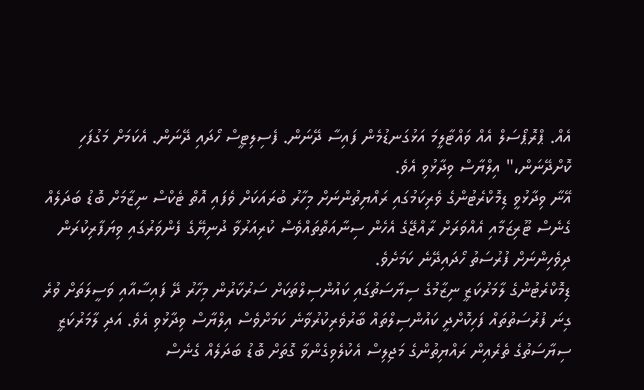އެއް. ޕްރޮޕޯސަލް އެއް ވައްޓާލީމަ އަޅުގަނޑުމެން ފައިސާ ދޭނަން. ފެސިލިޓީސް ހޯދައި ދޭނަން. އެކަމަށް މަގުފަހި ކޮށްދޭނަން،" އިލްޔާސް ވިދާޅުވި އެވެ.
އޭނާ ވިދާޅުވީ ޑިމޮކްރެޓުންގެ ވެރިކަމުގައި ރައްޔިތުންނަށް މިހާރު ބުރައަކަށް ވެފައި އޮތް ޓެކްސް ނިޒާމަށް ބޮޑު ބަދަލެއް ގެނެސް ޓޫރިޒަމާއި އެއްވަރަށް ރާއްޖޭގެ އެހެން ސިނާއަތްތައްވެސް ކުރިއަރުވާ ދުނިޔޭގެ ފެންވަރުގައި ވިޔަފާރިކުރަން ދިވެހިންނަށް ފުރުސަތު ހޯދައިދޭނެ ކަމަށެވެ.
ޑިމޮކްރެޓުންގެ ލާމަރުކަޒީ ނިޒާމުގެ ސިޔާސަތުގައި ކައުންސިލްތަކަށް ސަރުކާރުން މިހާރު ދޭ ފައިސާއާއި ވަސީލަތަށް ވުރެ ގިނަ ފުރުސަތުތައް ފަހިކޮށްދީ ކައުންސިލްތައް ބާރުވެރިކުރުވާނެ ކަމަށްވެސް އިލްޔާސް ވިދާޅުވި އެވެ. އަދި ލާމަރުކަޒީ ސިޔާސަތުގެ ތެރެއިން ރައްޔިތުންގެ މަޖިލިސް އެކުލެވިގެންވާ ގޮތަށް ބޮޑު ބަދަލެއް ގެނެސް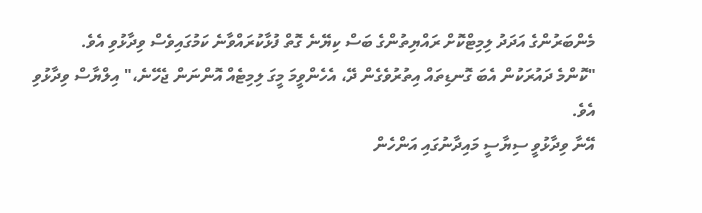މެންބަރުންގެ އަދަދު ލިމިޓްކޮށް ރައްޔިތުންގެ ބަސް ކިޔޭނެ ގޮތް ފުޅާކުރައްވާނެ ކަމުގައިވެސް ވިދާޅުވި އެވެ.
"ކޮންމެ ދައުރަކުން އެބަ ގޮނޑިތައް އިތުރުވެގެން ދޭ، އެހެންވީމަ މީގަ ލިމިޓެއް އޮންނަން ޖެހޭނެ،" އިލްޔާސް ވިދާޅުވި އެވެ.
އޭނާ ވިދާޅުވީ ސިޔާސީ މައިދާނުގައި އަންހެން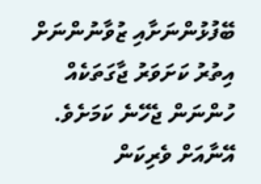ބޭފުޅުންނަށާއި ޒުވާނުންނަށް އިތުރު ކަށަވަރު ޖާގަތަކެއް ހުންނަން ޖެހޭނެ ކަމަށެވެ. އޭނާއަށް ވެރިކަން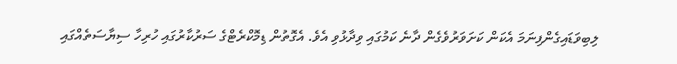ލިބިވަޑައިގެންފިނަމަ އެކަން ކަށަވަރުވެގެން ދާނެ ކަމުގައި ވިދާޅުވި އެވެ. އެގޮތުން ޑިމޮކްރެޓްގެ ސަރުކާރުގައި ހުރިހާ ސިޔާސަތެއްގައި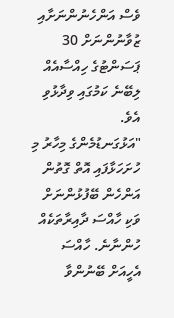ވެސް އަންހެނުންނަށާއި ޒުވާނުންނަށް 30 ޕަސަންޓުގެ ހިއްސާއެއް ލިބޭނެ ކަމުގައި ވިދާޅުވި އެވެ.
"އަޅުގަނޑުމެންގެ މިހާރު މި ހުށަހަޅާފައި އޮތް ގޮތުން އަންހެން ބޭފުޅުންނަށް ވަކި ހާއްސަ ދާއިރާތަކެއް ހުންނާނެ. ހާއްސަ އެހީއަށް ބޭނުންވާ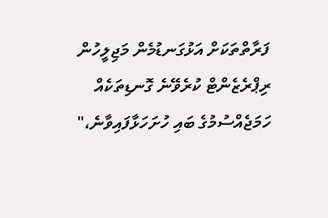ފަރާތްތަކަށް އަޅުގަނޑުމެން މަޖިލީހުން ރިޕްރެޒެންޓް ކުރެވޭނެ ގޮނޑިތަކެއް ހަމަޖެއްސުމުގެ ބައި ހުށަހަޅާފައިވާނެ،"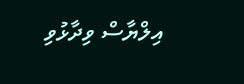އިލްޔާސް ވިދާޅުވި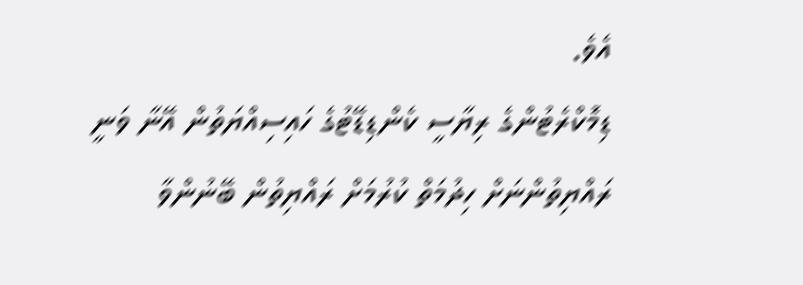އެވެ.
ޑިމޮކްރެޓުންގެ ރިޔާސީ ކެންޑިޑޭޓުގެ ހައިސިއްޔަތުން އޭނާ ވަނީ ރައްޔިތުންނަށް ހިދުމަތް ކުރުމަށް ރައްޔިތުން ބޭނުންވާ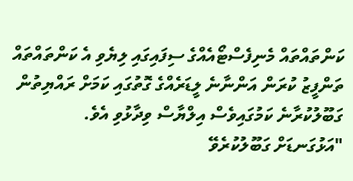ކަންތައްތައް މެނިފެސްޓޯއެއްގެ ސިފައިގައި ލިޔެވި އެ ކަންތައްތައް ތަންފީޒު ކުރަން އަންނާނެ ލީޑަރެއްގެ ގޮތުގައި ކަމަށް ރައްޔިތުން ގަބޫލުކުރާނެ ކަމުގައިވެސް އިލްޔާސް ވިދާޅުވި އެވެ.
"އަޅުގަނޑަށް ގަބޫލުކުރެވޭ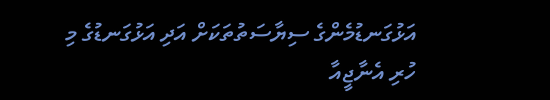އަޅުގަނޑުމެންގެ ސިޔާސަތުތަކަށް އަދި އަޅުގަނޑުގެ މި ހުރި އެނާޖީއާ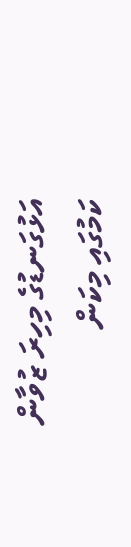އަޅުގަނޑުގެ މިހިރަ ޒުވާން ކަމުގައި މިކަން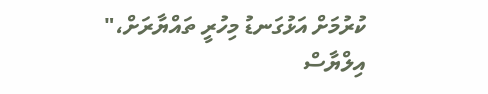ކުރުމަށް އަޅުގަނޑު މިހުރީ ތައްޔާރަށް،" އިލްޔާސް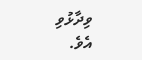ވިދާޅުވި އެވެ.